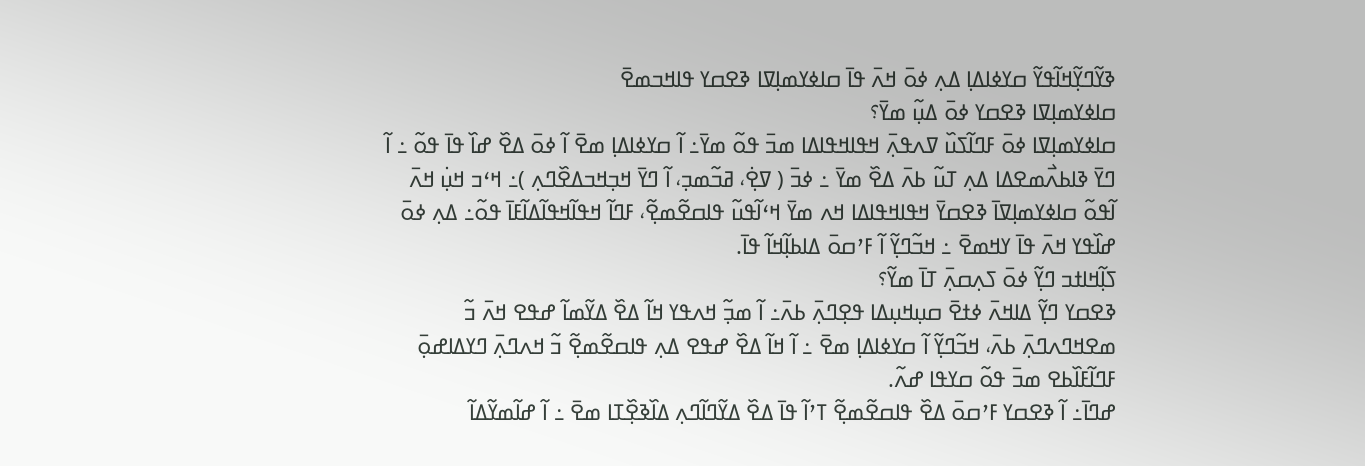ߢߌ߬ߣߌ߲߬ߞߊ߬ߟߌ߬ ߛߌߦߊߡߊ߲ ߡߍ߲ ߦߋ߫ ߞߍ߫ ߟߊ߫ ߛߊߦߌߘߊ߲ߜߊ ߢߐߛߌ ߟߊߞߏߘߐ߫
ߛߊߦߌߘߊ߲ߜߊ ߢߐߛߌ ߦߋ߫ ߡߎ߲߬ ߘߌ߫؟
ߛߊߦߌߘߊ߲ߜߊ ߦߋ߫ ߓߣߊ߬ߖߎ߰ ߜߍߟߍ߲߫ ߞߟߊߞߟߊߡߊ ߘߏ߫ ߟߋ߬ ߘߌ߫߸ ߊ߬ ߛߌߦߊߡߊ߲ ߘߐ߫ ߊ߬ ߦߋ߫ ߡߐ߰ ߝߊ߰ ߟߊ߫ ߟߋ߬ ߸ ߊ߬ ߣߌ߫ ߢߊߕߍ߯ߘߐߡߊ ߡߍ߲ ߠߎ߬ ߕߍ߫ ߡߐ߰ ߘߌ߫ ߸ ߦߏ߫ ( ߜߐ߲߭، ߥߏ߬ߘߏ߲، ߊ߬ ߣߌ߫ ߞߏ߲ߞߏߡߐ߰ߣߍ߲ )߸ ߞߵߏ ߞߎ߲߭ ߞߍ߫ ߊ߬ߟߋ߬ ߛߊߦߌߘߊ߲ߜߊ߫ ߢߐߛߌ߫ ߞߟߊߞߟߊߡߊ ߞߍ ߘߌ߫ ߞߵߊ߬ߟߎ߬ ߟߊߛߐ߬ߘߐ߲߬، ߓߣߊ߬ ߞߟߊ߬ߞߟߊ߬ߡߊ߬ߓߊ߫ ߟߋ߬߸ ߡߍ߲ ߦߋ߫ ߝߊ߰ߟߌ ߞߍ߫ ߟߊ߫ ߌߞߘߐ߫ ߸ ߞߏ߬ߣߌ߲߬ ߊ߬ ߓߴߛߋ߫ ߡߊߕߊ߲߬ߞߊ߬ ߟߊ߫.
ߖߊ߲߬ߞߊߙߏ ߣߌ߲߬ ߦߋ߫ ߖߍ߲ߛߍ߲߫ ߠߊ߫ ߘߌ߬؟
ߢߐߛߌ ߣߌ߲߬ ߡߊߞߍ߫ ߦߙߐ߫ ߛߎ߲ߞߎ߲ߡߊ ߟߐ߲ߣߍ߲߫ ߕߍ߫߸ ߊ߬ ߘߏ߲߬ ߞߍߟߌ ߞߊ߬ ߡߐ߰ ߡߌ߬ߘߊ߬ ߝߟߐ ߞߍ߫ ߏ߬ ߘߐߞߣߍߣߍ߲߫ ߕߍ߫، ߞߏ߬ߣߌ߲߬ ߊ߬ ߛߌߦߊߡߊ߲ ߘߐ߫ ߸ ߊ߬ ߞߊ߬ ߡߐ߰ ߝߟߐ ߡߍ߲ ߟߊߛߐ߬ߘߐ߲߬ ߏ߬ ߞߍߣߍ߲߫ ߣߌߡߊߝߋ߲߫ ߓߣߊ߬ߓߊ߰ߕߐ ߘߏ߫ ߟߋ߬ ߛߌߟߊ ߝߍ߬.
ߝߣߊ߫߸ ߊ߬ ߢߐߛߌ ߓߴߛߋ߫ ߡߐ߰ ߟߊߛߐ߬ߘߐ߲߬ ߠߴߊ߬ ߟߊ߫ ߡߐ߰ ߡߌ߬ߣߊ߬ߣߍ߲ ߡߊ߰ߢߐ߲߰ߠߊ ߘߐ߫ ߸ ߊ߬ ߝߊ߬ߘߌ߬ߡߊ߬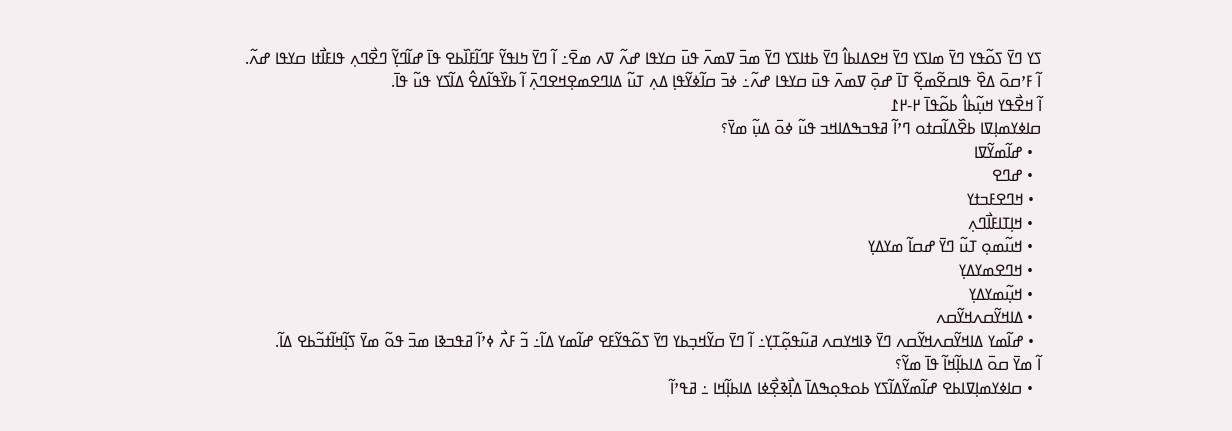ߖߌ ߣߌ߫ ߖߋ߬ߟߌ ߣߌ߫ ߘߊߖߌ ߣߌ߫ ߞߐߡߊߕߊ߮ ߣߌ߫ ߕߙߊߖߌ ߣߌ߫ ߘߏ߫ ߜߘߍ߫ ߟߎ߫ ߛߌߟߊ ߝߍ߬ ߜߍ ߘߐ߫߸ ߊ߬ ߣߌ߫ ߤߊߟߌ߬ ߓߣߊ߬ߓߊ߰ߕߐ ߟߊ߫ ߝߊ߬ߣߌ߲߬ ߣߐ߯ߣߍ߲ ߟߊߓߊ߯ߙߊ ߛߌߟߊ ߝߍ߬.
ߊ߬ ߓߴߛߋ߫ ߡߐ߰ ߟߊߛߐ߬ߘߐ߲߬ ߠߊ߫ ߝߋ߲߫ ߜߘߍ߫ ߟߎ߫ ߛߌߟߊ ߝߍ߬߸ ߦߏ߫ ߛߊ߬ߦߌ߬ߟߊ߲ ߡߍ߲ ߠߎ߬ ߡߊߣߐߘߐ߲ߞߐߣߍ߲߫ ߊ߬ ߕߌ߰ߟߊ߬ߡߐ߮ ߡߊ߬ߖߌ ߟߎ߬ ߟߊ߫.
ߊ߬ ߞߐ߯ߟߌ ߞߎ߲߬ߕߊ߮ ߕߋ߬ߟߊ߫ ߂-߂߁
ߛߊߦߌߘߊ߲ߜߊ ߕߐ߰ߡߊ߬ߛߙߋ ߣߴߊ߬ ߥߟߏߒߡߊߞߏ ߟߎ߬ ߦߋ߫ ߡߎ߲߬ ߘߌ߫؟
  • ߝߊ߬ߘߌ߬ߜߊ
  • ߝߣߐ
  • ߞߣߐߓߏߙߌ
  • ߞߊ߲ߠߊߓߊ߯ߣߍ߲
  • ߞߎ߬ߘߋ߲ ߠߎ߬ ߣߌ߫ ߝߛߊ߬ ߘߌߡߌ߲
  • ߞߣߐߘߌߡߌ߲
  • ߞߎ߲߬ߘߌߡߌ߲
  • ߡߊߞߌ߬ߛߍߞߌ߬ߛߍ
  • ߝߊ߬ߘߌ ߡߊߞߌ߬ߛߍߞߌ߬ߛߍ ߣߌ߫ ߢߊߞߌߛߍ ߥߎ߬ߟߋ߲߬ߠߌ߲߸ ߊ߬ ߣߌ߫ ߛߌ߬ߞߏ߲ߕߌ ߣߌ߫ ߖߋ߬ߟߌ߬ߓߐ ߝߊ߬ߘߌ ߡߊ߬߸ ߏ߬ ߓߍ߯ ߦߴߊ߬ ߥߟߏߢߊ ߘߏ߫ ߟߋ߬ ߘߌ߫ ߖߊ߲߬ߞߊ߬ߙߏ߬ߕߐ ߡߊ߬.
ߊ߬ ߘߌ߫ ߛߋ߫ ߡߊߕߊ߲߬ߞߊ߬ ߟߊ߫ ߘߌ߬؟
  • ߛߊߦߌߘߊ߲ߜߊߕߐ ߝߊ߬ߘߌ߬ߡߊ߬ߖߌ ߕߋߟߋ߲ߒߡߊ߫ ߡߊ߲߯ߢߐ߲߯ߦߊ ߡߊߕߊ߲߬ߞߊ ߸ ߥߟߴߊ߬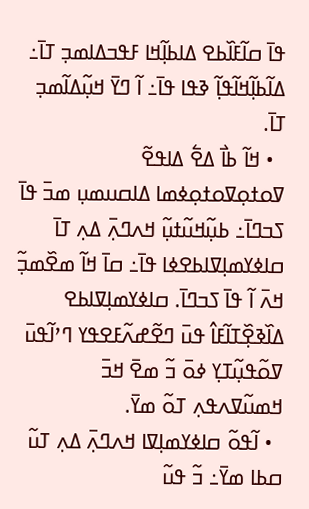ߟߊ߫ ߛߊ߬ߓߊ߰ߕߐ ߡߊߕߊ߲߬ߞߊ ߓߟߏߡߊߘߏ߲ ߠߊ߫߸ ߡߊ߬ߕߊ߲߬ߞߊ߬ߟߊ߲߬ ߢߟߊ ߟߊ߫߸ ߊ߬ ߣߌ߫ ߞߎ߲߬ߡߊ߬ߘߏ߲ ߠߊ߫.
  • ߞߊ߬ ߕߊ߯ ߡߐ߱ ߡߊߟߐ߬ ߜߋߙߋ߲ߜߋߙߋ߲ߦߘߊ ߡߊߛߎߘߎ߲ ߘߏ߫ ߟߊ߫ ߖߏߣߊ߫߸ ߕߎ߲߬ߞߎ߬ߙߎ߲߬ ߞߍߣߍ߲߫ ߡߍ߲ ߠߊ߫ ߛߊߦߌߘߊ߲ߜߊߕߐߦߊ ߟߊ߫߸ ߛߊ߫ ߞߊ߬ ߘߐ߰ߘߏ߲߬ ߞߍ߫ ߊ߬ ߟߊ߫ ߖߏߣߊ߫. ߛߊߦߌߘߊ߲ߜߊߕߐ ߡߊ߰ߢߐ߲߰ߠߊ߬ߓߊ߮ ߟߎ߫ ߣߐ߬ߝߍ߬ߓߐߟߌ ߣߴߊ߬ߟߎ߫ ߜߋ߬ߟߎ߲߬ߠߌ߲ ߦߋ߫ ߏ߬ ߘߐ߫ ߞߏ߫ ߞߘߎ߬ߜߍߟߍ߲ ߠߋ߬ ߘߌ߫.
  • ߊ߬ߟߋ߬ ߛߊߦߌߘߊ߲ߜߊ ߞߍߣߍ߲߫ ߡߍ߲ ߠߎ߬ ߛߕߊ ߘߌ߫߸ ߏ߬ ߟߎ߬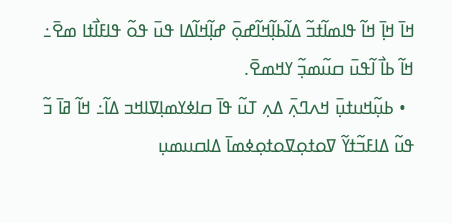ߞߊ߫ ߞߊ߲߫ ߞߊ߬ ߟߊߘߊ߬ߙߏ߬ ߡߊ߬ߕߊ߲߬ߞߊ߬ߝߋ߲߫ ߝߊ߲߬ߞߊ߬ߡߊ ߟߎ߫ ߟߋ߬ ߟߊߓߊ߯ߙߊ ߘߐ߫߸ ߞߊ߬ ߕߊ߯ ߊ߬ߟߎ߫ ߛߎ߬ߘߏ߲߬ ߌߞߘߐ߫.
  • ߕߎ߲߬ߞߎߙߎ߲߫ ߞߍߣߍ߲߫ ߡߍ߲ ߠߎ߬ ߟߊ߫ ߛߊߦߌߘߊ߲ߜߊߞߏ ߡߊ߬߸ ߞߊ߬ ߥߊ߫ ߏ߬ ߟߎ߬ ߡߊߓߏ߬ߙߌ߬ ߜߋߙߋ߲ߜߋߙߋ߲ߦߘߊ߫ ߡߊߛߎߘߎ߲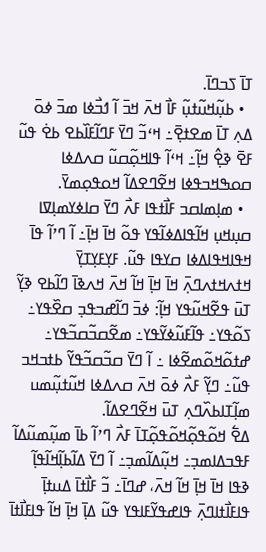ߠߊ߫ ߖߏߣߊ߫.
  • ߕߎ߲߬ߞߎ߬ߙߎ߲߬ ߓߊ߯ ߞߍ߫ ߞߏ߫ ߊ߬ ߗߏ߯ߦߊ ߘߏ߫ ߦߋ߫ ߡߍ߲ ߠߊ߫ ߘߐߙߐ߲߫߸ ߞߵߏ߬ ߣߌ߫ ߓߣߊ߬ߓߊ߰ߕߐ ߕߐ߭ ߟߎ߬ ߓߐ߫ ߢߐ߲߮ ߞߊ߲߬߸ ߞߵߊ߬ ߟߊߞߋ߲߬ߛߎ߬ ߛߍߡߦߊ ߛߋߒߞߏߟߦߊ ߞߐ߬ߣߐߡߊ߬ ߞߋߟߋ߲ߘߌ߫.
  • ߘߊ߲ߘߊߛߏ ߓߊ߯ߙߟߊ ߓߍ߯ ߣߌ߫ ߛߊߦߌߘߊ߲ߜߊ ߛߎ߲ߞߎ߲ ߞߊ߬ߟߊߡߦߊ߬ߟߌ ߟߋ߬ ߞߊ߫ ߞߊ߲߫߸ ߊ߬ ߣߴߊ߬ ߟߊ߫ ߞߟߊߞߟߊߡߦߊ ߛߌߟߊ ߟߎ߬. ߓߌ߲ߓߌ߲ߠߌ߲߫ ߞߙߍߞߙߍߣߍ߲߫ ߞߊ߫ ߞߊ߲߫ ߞߊ߬ ߞߍ߫ ߞߍߢߊ߫ ߣߊ߬ߕߐ ߢߌ߲߬ ߠߎ߫ ߟߐ߬ߞߎ߬ߟߌ ߞߊ߲߬: ߦߏ߫ ߣߊ߬ߝߏߟߏ߲ ߛߐ߰ߟߌ߸ ߖߋ߬ߟߌ߸ ߟߊ߬ߓߎ߬ߦߌ߬ߟߌ߸ ߘߐ߬ߛߏ߬ߛߏ߬ߟߌ߸ ߝߙߋ߬ߞߋ߬ߘߐ߬ߦߊ ߸ ߊ߬ ߣߌ߫ ߛߏ߬ߛߏ߬ߟߌ߬ ߕߙߏߞߏ ߟߎ߬߸ ߣߌ߲߬ ߓߍ߯ ߦߋ߫ ߞߍ߫ ߛߍߡߦߊ ߞߎ߬ߙߎ߲߬ߘߎ ߘߊ߲߬ߠߊߕߍ߰ߣߍ߲ ߠߎ߫ ߞߐ߬ߣߐߡߊ߬.
ߡߐ߱ ߞߋ߬ߟߋ߲߬ߞߋ߬ߟߋ߲߬ߠߊ߫ ߓߍ߯ ߣߴߊ߬ ߕߊ߫ ߘߎ߲߬ߘߎ߬ߡߊ߬ ߓߟߏߡߊߘߏ߲߸ ߞߎ߲߬ߡߊ߬ߘߏ߲߸ ߊ߬ ߣߌ߫ ߡߊ߬ߕߊ߲߬ߞߊ߬ߟߊ߲߬ ߢߟߊ ߞߊ߫ ߞߊ߲߫ ߞߊ߬ ߞߍ߫، ߝߣߊ߫߸ ߏ߬ ߓߊ߯ߙߊ߫ ߡߎߙߊ߲߫ ߟߊߓߊ߯ߙߊߣߍ߲߫ ߟߊߝߟߌ߬ߓߊߟߌ ߟߎ߬ ߡߊ߲߫ ߞߊ߲߫ ߞߊ߬ ߟߊߓߊ߯ߙߊ߫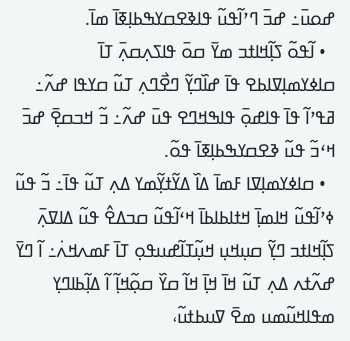ߝߋߎ߫߸ ߝߏ߫ ߣߴߊ߬ߟߎ߬ ߟߊߢߐߛߌߒߕߊ߲ߧߊ߫ ߘߊ߫.
  • ߊ߬ߟߋ߬ ߖߊ߲߬ߞߊߙߏ ߘߌ߫ ߛߋ߫ ߟߊߖߍ߲ߛߍ߲߫ ߠߊ߫ ߛߊߦߌߘߊ߲ߜߊߕߐ ߟߊ߫ ߝߊ߰ߣߌ߲߬ ߣߐ߯ߣߍ߲ ߠߎ߬ ߛߌߟߊ ߝߍ߬߸ ߥߟߴߊ߬ ߟߊ߫ ߟߊߝߋ߲߫ ߟߊߒߞߣߐ ߟߎ߫ ߝߍ߬߸ ߏ߬ ߞߏߛߐ߲߫ ߝߏ߫ ߞߵߏ߬ ߟߎ߬ ߢߐߛߌߒߕߊ߲ߧߊ߫ ߟߋ߬.
  • ߛߊߦߌߘߊ߲ߜߊ ߓߘߊ߫ ߡߊ߰ ߡߌ߬ߙߌ߲߬ߘߌ ߡߍ߲ ߠߎ߬ ߟߊ߫߸ ߏ߬ ߟߎ߬ ߦߴߊ߬ߟߎ߬ ߞߊߘߊ߲߫ ߞߙߊߕߊߕߊ߫ ߞߵߊ߬ߟߎ߬ ߛߏߡߐ߮ ߟߎ߬ ߡߊߜߍ߲߫ ߖߊ߲߬ߞߊߙߏ ߣߌ߲߬ ߛߎ߲ߞߎ߲ ߞߎ߲߬ߠߊ߬ߝߎߟߋ߲ ߠߊ߫ ߓߘߍߞߍ߭߸ ߊ߬ ߣߌ߫ ߝߍ߬ߙߍ ߡߍ߲ ߠߎ߬ ߞߊ߫ ߞߊ߲߫ ߞߊ߬ ߛߌ߰ ߛߋ߲߬ߞߊ߲߬ ߊ߬ ߡߊ߲߬ߕߊߣߌ߲ ߘߟߊߞߎ߬ߘߎ ߘߐ߫ ߜߎߕߙߎ߬،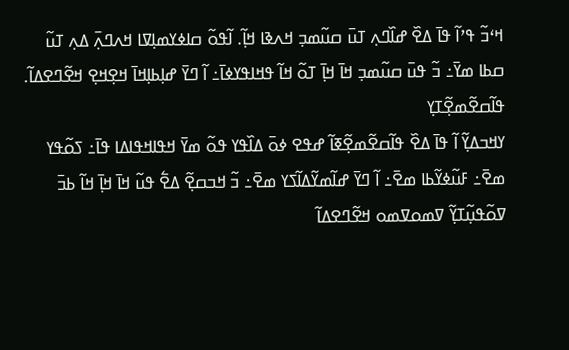ߞߵߏ߬ ߟߴߊ߬ ߟߊ߫ ߡߐ߰ ߝߊ߰ߣߍ߲ ߠߎ߫ ߛߎ߬ߘߏ߲ ߞߍߢߊ ߞߊ߲߬. ߊ߬ߟߋ߬ ߛߊߦߌߘߊ߲ߜߊ ߞߍߣߍ߲߫ ߡߍ߲ ߠߎ߬ ߛߕߊ ߘߌ߫߸ ߏ߬ ߟߎ߫ ߛߎ߬ߘߏ߲ ߞߊ߫ ߞߊ߲߫ ߠߋ߬ ߞߊ߬ ߟߞߊߟߌߦߊ߫߸ ߊ߬ ߣߌ߫ ߝߊ߲ߕߊ߲ߞߊ߫ ߞߐ߲ߞߐ߲ ߞߐ߬ߣߐߡߊ߬.
ߟߊ߬ߛߐ߬ߘߐ߲߬ߠߌ߲
ߌߞߏߡߌ߲߬ ߊ߬ ߟߊ߫ ߡߐ߰ ߟߊ߬ߛߐ߬ߘߐ߲߬ߧߊ߬ ߝߟߐ ߦߋ߫ ߡߊ߰ߟߌ ߟߋ߬ ߘߌ߫ ߞߟߊߞߟߊߡߊ ߟߊ߫߸ ߖߋ߬ߟߌ ߘߐ߫߸ ߓߎ߬ߦߌ߬ߕߊ ߘߐ߫߸ ߊ߬ ߣߌ߫ ߝߊ߬ߘߌ߬ߡߊ߬ߖߌ ߘߐ߫߸ ߏ߬ ߞߏߛߐ߲߬ ߡߐ߱ ߟߎ߬ ߞߊ߫ ߞߊ߲߫ ߞߊ߬ ߕߏ߫ ߜߋ߬ߟߎ߲߬ߠߌ߲߬ ߜߘߋߜߘߋ ߞߐ߬ߣߐߡߊ߬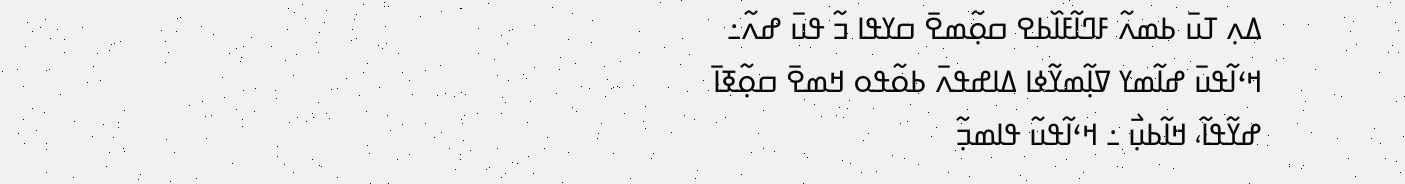ߡߍ߲ ߠߎ߫ ߕߘߍ߬ ߓߣߊ߬ߓߊ߰ߕߐ ߛߋ߲߬ߘߐ߫ ߛߌߟߊ ߏ߬ ߟߎ߫ ߝߍ߬߸ ߞߵߊ߬ߟߎ߫ ߝߊ߬ߘߌ ߜߊ߲߬ߘߌ߬ߦߊ ߡߊߝߟߍ߫ ߕߋ߬ߟߋ ߞߘߐ߫ ߛߋ߲߬ߧߊ߫ ߝߌ߬ߟߊ߬، ߞߊ߬ߕߎ߲߯ ߸ ߞߵߊ߬ߟߎ߬ ߟߊߘߏ߲߬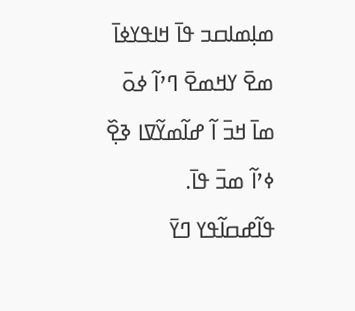ߘߊ߲ߘߊߛߏ ߟߊ߫ ߞߊߟߌߦߊ߫ ߘߐ߫ ߌߞߘߐ߫ ߣߴߊ߬ ߦߋ߫ ߘߊ߫ ߞߏ߫ ߊ߬ ߝߊ߬ߘߌ߬ߜߊ ߢߐ߲߰ ߦߴߊ߬ ߘߏ߫ ߟߊ߫.
ߟߊ߬ߝߛߊ߬ߟߌ ߣߌ߫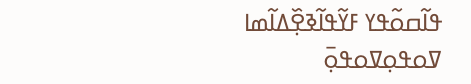ߟߊ߬ߛߋ߬ߟߌ ߓߌ߬ߟߊ߬ߢߐ߲߰ߡߊ߬ߘߊ
ߜߋߟߋ߲ߜߋߟߋ߲߫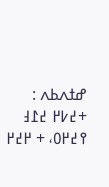ߝߙߍߕߍ : +߄߇߂ ߄߁߃ ߉߄߂߀، + ߂߄߂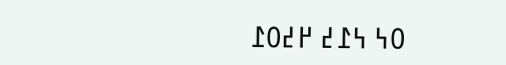߀߆ ߆߁߄ ߂߄߀߁